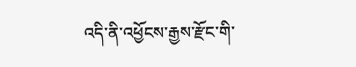འདི་ནི་འཕྱོངས་རྒྱས་རྫོང་གི་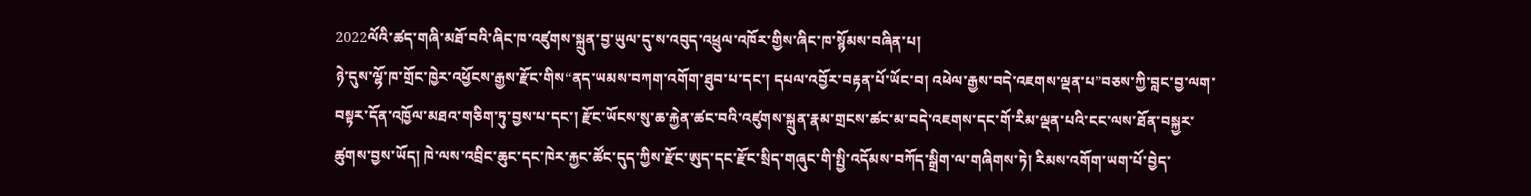2022ལོའི་ཚད་གཞི་མཐོ་བའི་ཞིང་ཁ་འཛུགས་སྐྲུན་བྱ་ཡུལ་དུ་ས་འབུད་འཕྲུལ་འཁོར་གྱིས་ཞིང་ཁ་སྙོམས་བཞིན་པ།
ཉེ་དུས་ལྷོ་ཁ་གྲོང་ཁྱེར་འཕྱོངས་རྒྱས་རྫོང་གིས“ནད་ཡམས་བཀག་འགོག་ཐུབ་པ་དང་། དཔལ་འབྱོར་བརྟན་པོ་ཡོང་བ། འཕེལ་རྒྱས་བདེ་འཇགས་ལྡན་པ”བཅས་ཀྱི་བླང་བྱ་ལག་བསྟར་དོན་འཁྱོལ་མཐའ་གཅིག་ཏུ་བྱས་པ་དང་། རྫོང་ཡོངས་སུ་ཆ་རྐྱེན་ཚང་བའི་འཛུགས་སྐྲུན་རྣམ་གྲངས་ཚང་མ་བདེ་འཇགས་དང་གོ་རིམ་ལྡན་པའི་ངང་ལས་ཐོན་བསྐྱར་ཚུགས་བྱས་ཡོད། ཁེ་ལས་འབྲིང་ཆུང་དང་ཁེར་རྐྱང་ཚོང་དུད་ཀྱིས་རྫོང་ཨུད་དང་རྫོང་སྲིད་གཞུང་གི་སྤྱི་འདོམས་བཀོད་སྒྲིག་ལ་གཞིགས་ཏེ། རིམས་འགོག་ཡག་པོ་བྱེད་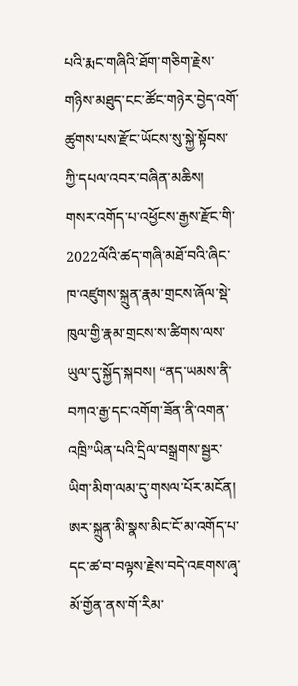པའི་རྨང་གཞིའི་ཐོག་གཅིག་རྗེས་གཉིས་མཐུད་ངང་ཚོང་གཉེར་བྱེད་འགོ་ཚུགས་པས་རྫོང་ཡོངས་སུ་སྐྱེ་སྟོབས་ཀྱི་དཔལ་འབར་བཞིན་མཆིས།
གསར་འགོད་པ་འཕྱོངས་རྒྱས་རྫོང་གི་2022ལོའི་ཚད་གཞི་མཐོ་བའི་ཞིང་ཁ་འཛུགས་སྐྲུན་རྣམ་གྲངས་ཞོལ་སྡེ་ཁུལ་གྱི་རྣམ་གྲངས་ས་ཚིགས་ལས་ཡུལ་དུ་སྐྱོད་སྐབས། “ནད་ཡམས་ནི་བཀའ་རྒྱ་དང་འགོག་ཟོན་ནི་འགན་འཁྲི”ཡིན་པའི་དྲིལ་བསྒྲགས་སྦྱར་ཡིག་མིག་ལམ་དུ་གསལ་པོར་མངོན། ཨར་སྐྲུན་མི་སྣས་མིང་ངོ་མ་འགོད་པ་དང་ཚ་བ་བལྟས་རྗེས་བདེ་འཇགས་ཞྭ་མོ་གྱོན་ནས་གོ་རིམ་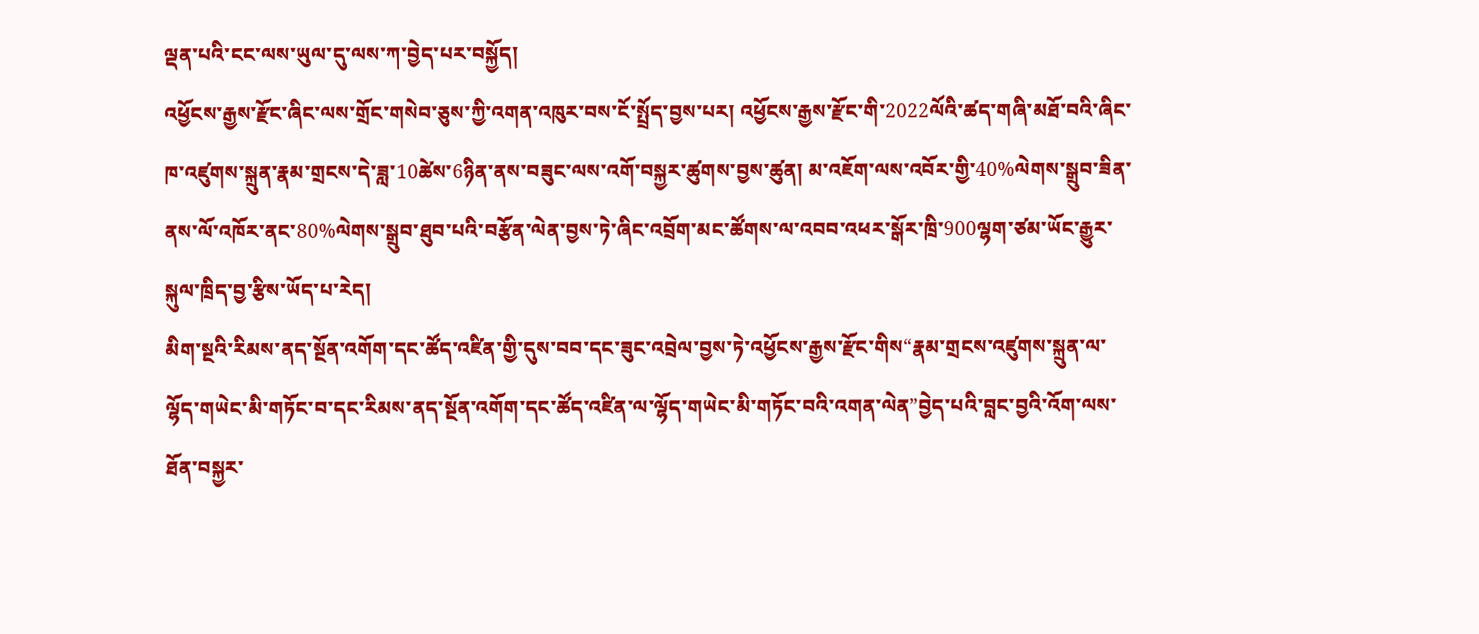ལྡན་པའི་ངང་ལས་ཡུལ་དུ་ལས་ཀ་བྱེད་པར་བསྐྱོད།
འཕྱོངས་རྒྱས་རྫོང་ཞིང་ལས་གྲོང་གསེབ་ཅུས་ཀྱི་འགན་འཁུར་བས་ངོ་སྤྲོད་བྱས་པར། འཕྱོངས་རྒྱས་རྫོང་གི་2022ལོའི་ཚད་གཞི་མཐོ་བའི་ཞིང་ཁ་འཛུགས་སྐྲུན་རྣམ་གྲངས་དེ་ཟླ་10ཚེས་6ཉིན་ནས་བཟུང་ལས་འགོ་བསྐྱར་ཚུགས་བྱས་ཚུན། མ་འཇོག་ལས་འབོར་གྱི་40%ལེགས་སྒྲུབ་ཟིན་ནས་ལོ་འཁོར་ནང་80%ལེགས་སྒྲུབ་ཐུབ་པའི་བརྩོན་ལེན་བྱས་ཏེ་ཞིང་འབྲོག་མང་ཚོགས་ལ་འབབ་འཕར་སྒོར་ཁྲི་900ལྷག་ཙམ་ཡོང་རྒྱུར་སྐུལ་ཁྲིད་བྱ་རྩིས་ཡོད་པ་རེད།
མིག་སྔའི་རིམས་ནད་སྔོན་འགོག་དང་ཚོད་འཛིན་གྱི་དུས་བབ་དང་ཟུང་འབྲེལ་བྱས་ཏེ་འཕྱོངས་རྒྱས་རྫོང་གིས“རྣམ་གྲངས་འཛུགས་སྐྲུན་ལ་ལྷོད་གཡེང་མི་གཏོང་བ་དང་རིམས་ནད་སྔོན་འགོག་དང་ཚོད་འཛིན་ལ་ལྷོད་གཡེང་མི་གཏོང་བའི་འགན་ལེན”བྱེད་པའི་བླང་བྱའི་འོག་ལས་ཐོན་བསྐྱར་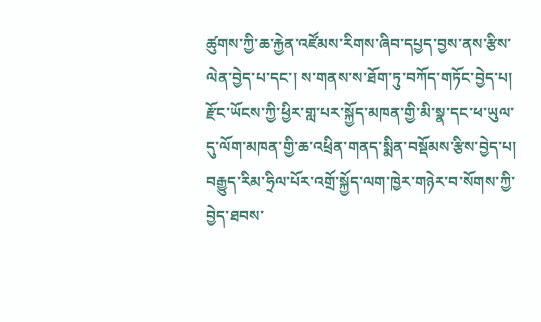ཚུགས་ཀྱི་ཆ་རྐྱེན་འཛོམས་རིགས་ཞིབ་དཔྱད་བྱས་ནས་རྩིས་ལེན་བྱེད་པ་དང་། ས་གནས་ས་ཐོག་ཏུ་བཀོད་གཏོང་བྱེད་པ། རྫོང་ཡོངས་ཀྱི་ཕྱིར་གླ་པར་སྐྱོད་མཁན་གྱི་མི་སྣ་དང་ཕ་ཡུལ་དུ་ལོག་མཁན་གྱི་ཆ་འཕྲིན་གནད་སྨིན་བསྡོམས་རྩིས་བྱེད་པ། བརྒྱུད་རིམ་ཧྲིལ་པོར་འགྲོ་སྐྱོད་ལག་ཁྱེར་གཉེར་བ་སོགས་ཀྱི་བྱེད་ཐབས་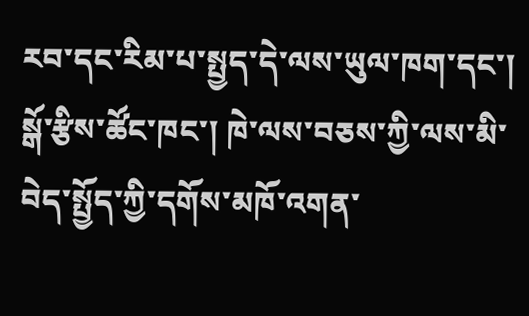རབ་དང་རིམ་པ་སྤྱད་དེ་ལས་ཡུལ་ཁག་དང་། སྒོ་རྩིས་ཚོང་ཁང་། ཁེ་ལས་བཅས་ཀྱི་ལས་མི་བེད་སྤྱོད་ཀྱི་དགོས་མཁོ་འགན་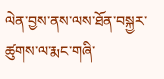ལེན་བྱས་ནས་ལས་ཐོན་བསྐྱར་ཚུགས་ལ་རྨང་གཞི་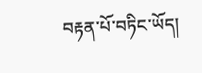བརྟན་པོ་བཏིང་ཡོད།